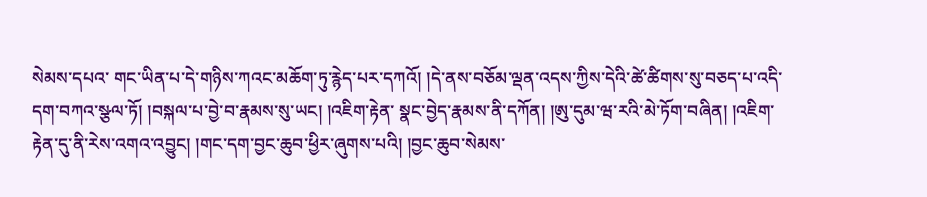སེམས་དཔའ་ གང་ཡིན་པ་དེ་གཉིས་ཀའང་མཆོག་ཏུ་རྙེད་པར་དཀའོ། །དེ་ནས་བཅོམ་ལྡན་འདས་ཀྱིས་དེའི་ཚེ་ཚིགས་སུ་བཅད་པ་འདི་དག་བཀའ་སྩལ་ཏོ། །བསྐལ་པ་བྱེ་བ་རྣམས་སུ་ཡང། །འཇིག་རྟེན་ སྣང་བྱེད་རྣམས་ནི་དཀོན། །ཨུ་དུམ་ཝ་རའི་མེ་ཏོག་བཞིན། །འཇིག་རྟེན་དུ་ནི་རེས་འགའ་འབྱུང། །གང་དག་བྱང་ཆུབ་ཕྱིར་ཞུགས་པའི། །བྱང་ཆུབ་སེམས་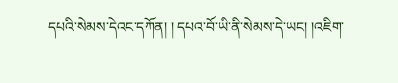དཔའི་སེམས་དེའང་དཀོན། ། དཔའ་བོ་ཡི་ནི་སེམས་དེ་ཡང། །འཇིག་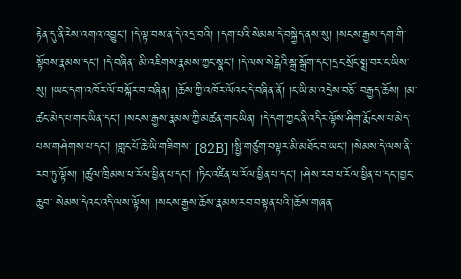རྟེན་དུ་ནི་རེས་འགའ་འབྱུང། །དེ་ལྟ་བས་ན་དེ་འདྲ་བའི། །དག་པའི་སེམས་དེ་བསྐྱེད་ནས་སུ། །སངས་རྒྱས་དག་གི་སྟོབས་རྣམས་དང། །དེ་བཞིན་ མི་འཇིགས་རྣམས་ཀྱང་སྣང། །དེ་ལས་སེངྒེའི་སྒྲ་སྒྲོག་དང་།དྲང་སྲོང་སྨྲ་བར་ང་ཡིས་སུ། །ཡང་དག་འཁོར་ལོ་བསྐོར་བ་བཞིན། །ཆོས་ཀྱི་འཁོར་ལོའང་དེ་བཞིན་ནོ། །ང་ཡི་མ་འདྲེས་བཅོ་ བརྒྱད་ཆོས། །མ་ཚང་མེད་པ་གང་ཡིན་དང། །སངས་རྒྱས་རྣམས་ཀྱི་མཚན་གང་ཡིན། །དེ་དག་ཀྱང་ནི་འདིར་ལྟོས་ཤིག་རྨོངས་པ་མེད་པས་གཤེགས་པ་དང། །གླང་པོ་ཆེ་ཡི་གཟིགས་ [82B] །སྤྱི་གཙུག་བལྟར་མི་མཐོང་བ་ཡང། །སེམས་དེ་ལས་ནི་རབ་ཏུ་ལྟོས། །ཚུལ་ཁྲིམས་ཕ་རོལ་ཕྱིན་པ་དང། །ཏིང་འཛིན་ཕ་རོལ་ཕྱིན་པ་དང། །ཤེས་རབ་ཕ་རོལ་ཕྱིན་པ་དང་།བྱང་ཆུབ་ སེམས་དེའང་འདི་ལས་ལྟོས། །སངས་རྒྱས་ཆོས་རྣམས་རབ་བསྟན་པའི་།ཆོས་གཞན་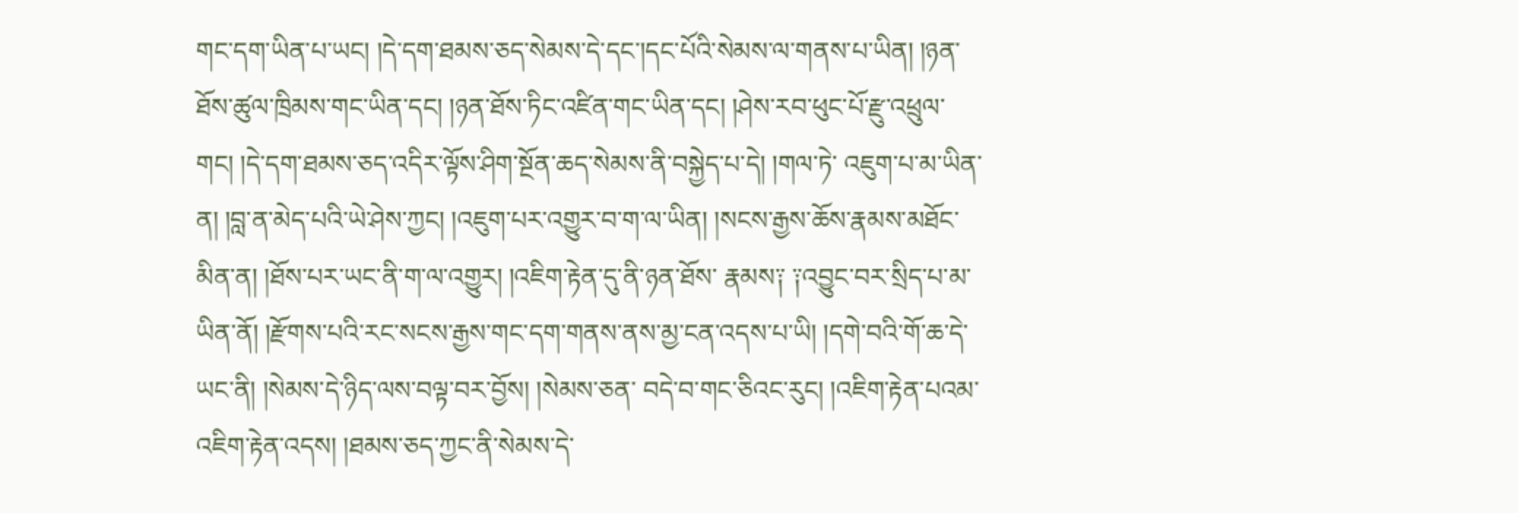གང་དག་ཡིན་པ་ཡང། །དེ་དག་ཐམས་ཅད་སེམས་དེ་དང་།དང་པོའི་སེམས་ལ་གནས་པ་ཡིན། །ཉན་ ཐོས་ཚུལ་ཁྲིམས་གང་ཡིན་དང། །ཉན་ཐོས་ཏིང་འཛིན་གང་ཡིན་དང། །ཤེས་རབ་ཕུང་པོ་རྫུ་འཕྲུལ་གང། །དེ་དག་ཐམས་ཅད་འདིར་ལྟོས་ཤིག་སྔོན་ཆད་སེམས་ནི་བསྐྱེད་པ་དེ། །གལ་ཏེ་ འཇུག་པ་མ་ཡིན་ན། །བླ་ན་མེད་པའི་ཡེ་ཤེས་ཀྱང། །འཇུག་པར་འགྱུར་བ་ག་ལ་ཡིན། །སངས་རྒྱས་ཆོས་རྣམས་མཐོང་མིན་ན། །ཐོས་པར་ཡང་ནི་ག་ལ་འགྱུར། །འཇིག་རྟེན་དུ་ནི་ཉན་ཐོས་ རྣམས༑ ༑འབྱུང་བར་སྲིད་པ་མ་ཡིན་ནོ། །རྫོགས་པའི་རང་སངས་རྒྱས་གང་དག་གནས་ནས་མྱ་ངན་འདས་པ་ཡི། །དགེ་བའི་གོ་ཆ་དེ་ཡང་ནི། །སེམས་དེ་ཉིད་ལས་བལྟ་བར་བྱོས། །སེམས་ཅན་ བདེ་བ་གང་ཅིའང་རུང། །འཇིག་རྟེན་པའམ་འཇིག་རྟེན་འདས། །ཐམས་ཅད་ཀྱང་ནི་སེམས་དེ་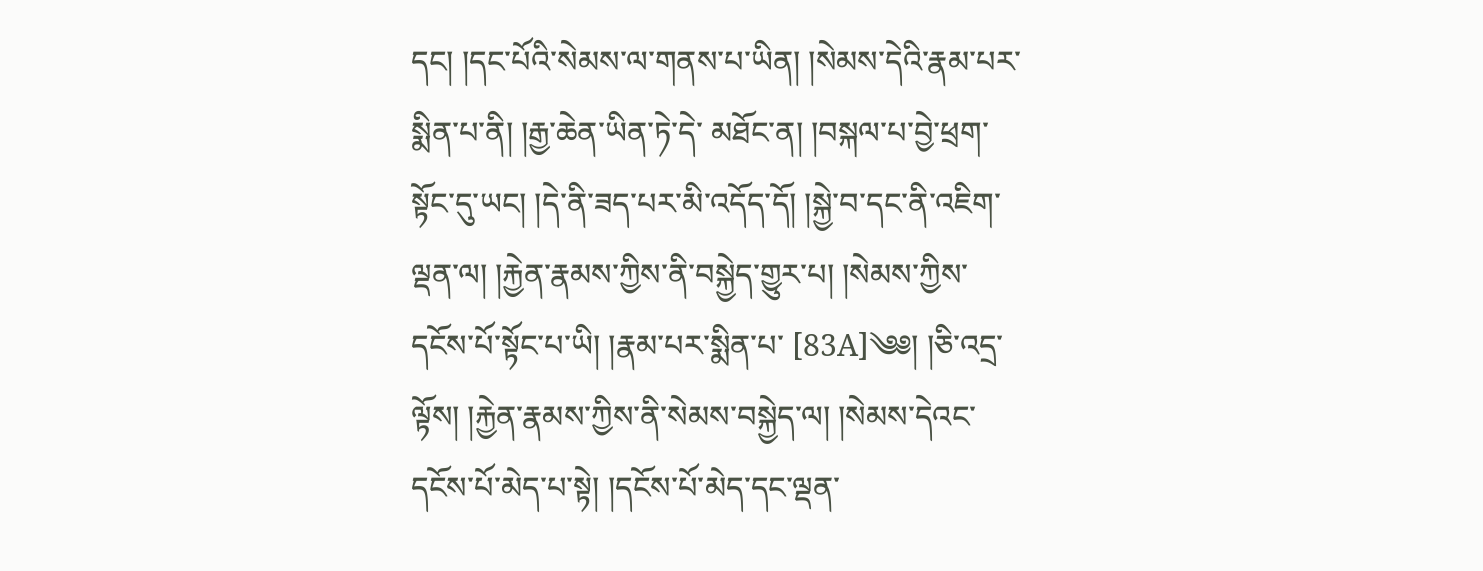དང། །དང་པོའི་སེམས་ལ་གནས་པ་ཡིན། །སེམས་དེའི་རྣམ་པར་སྨིན་པ་ནི། །རྒྱ་ཆེན་ཡིན་ཏེ་དེ་ མཐོང་ན། །བསྐལ་པ་བྱེ་ཕྲག་སྟོང་དུ་ཡང། །དེ་ནི་ཟད་པར་མི་འདོད་དོ། །སྐྱེ་བ་དང་ནི་འཇིག་ལྡན་ལ། །རྐྱེན་རྣམས་ཀྱིས་ནི་བསྐྱེད་གྱུར་པ། །སེམས་ཀྱིས་དངོས་པོ་སྟོང་པ་ཡི། །རྣམ་པར་སྨིན་པ་ [83A]༄༅། །ཅི་འདྲ་ལྟོས། །རྐྱེན་རྣམས་ཀྱིས་ནི་སེམས་བསྐྱེད་ལ། །སེམས་དེའང་དངོས་པོ་མེད་པ་སྟེ། །དངོས་པོ་མེད་དང་ལྡན་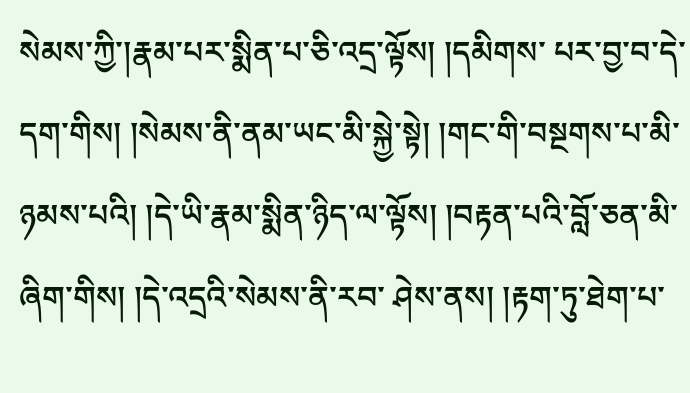སེམས་ཀྱི་།རྣམ་པར་སྨིན་པ་ཅི་འདྲ་ལྟོས། །དམིགས་ པར་བྱ་བ་དེ་དག་གིས། །སེམས་ནི་ནམ་ཡང་མི་སྐྱེ་སྟེ། །གང་གི་བསྔགས་པ་མི་ཉམས་པའི། །དེ་ཡི་རྣམ་སྨིན་ཉིད་ལ་ལྟོས། །བརྟན་པའི་བློ་ཅན་མི་ཞིག་གིས། །དེ་འདྲའི་སེམས་ནི་རབ་ ཤེས་ནས། །རྟག་ཏུ་ཐེག་པ་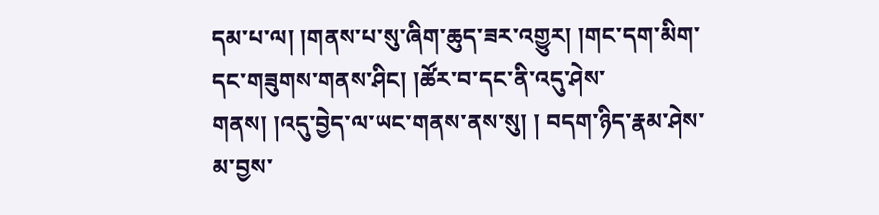དམ་པ་ལ། །གནས་པ་སུ་ཞིག་ཆུད་ཟར་འགྱུར། །གང་དག་མིག་དང་གཟུགས་གནས་ཤིང། །ཚོར་བ་དང་ནི་འདུ་ཤེས་གནས། །འདུ་བྱེད་ལ་ཡང་གནས་ནས་སུ། ། བདག་ཉིད་རྣམ་ཤེས་མ་བྱས་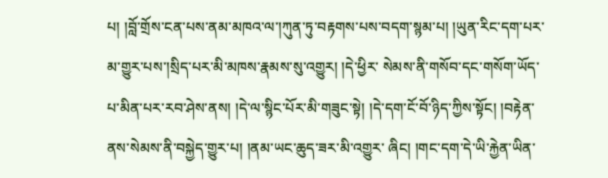པ། །བློ་གྲོས་ངན་པས་ནམ་མཁའ་ལ་།ཀུན་ཏུ་བརྟགས་པས་བདག་སྙམ་པ། །ཡུན་རིང་དག་པར་མ་གྱུར་པས་།སྲིད་པར་མི་མཁས་རྣམས་སུ་འགྱུར། །དེ་ཕྱིར་ སེམས་ནི་གསོབ་དང་གསོག་ཡོད་པ་མིན་པར་རབ་ཤེས་ནས། །དེ་ལ་སྙིང་པོར་མི་གཟུང་སྟེ། །དེ་དག་ངོ་བོ་ཉིད་ཀྱིས་སྟོང། །བརྟེན་ནས་སེམས་ནི་བསྐྱེད་གྱུར་པ། །ནམ་ཡང་ཆུད་ཟར་མི་འགྱུར་ ཞིང། །གང་དག་དེ་ཡི་རྐྱེན་ཡིན་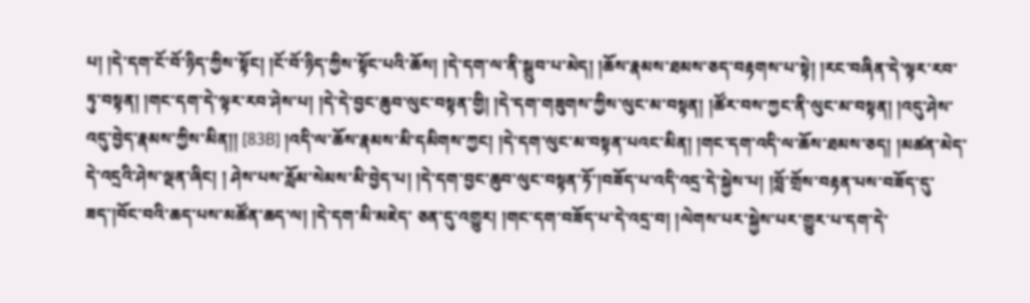པ། །དེ་དག་ངོ་བོ་ཉིད་ཀྱིས་སྟོང། །ངོ་བོ་ཉིད་ཀྱིས་སྟོང་པའི་ཆོས། །དེ་དག་ལ་ནི་སྒྲུབ་པ་མེད། །ཆོས་རྣམས་ཐམས་ཅད་བརྟགས་པ་སྟེ། །རང་བཞིན་དེ་ལྟར་རབ་ ཏུ་བསྟན། །གང་དག་དེ་ལྟར་རབ་ཤེས་པ། །དེ་དེ་བྱང་ཆུབ་ལུང་བསྟན་གྱི། །དེ་དག་གཟུགས་ཀྱིས་ལུང་མ་བསྟན། །ཚོར་བས་ཀྱང་ནི་ལུང་མ་བསྟན། །འདུ་ཤེས་འདུ་བྱེད་རྣམས་ཀྱིས་མིན།། [83B] །འདི་ལ་ཆོས་རྣམས་མི་དམིགས་ཀྱང། །དེ་དག་ལུང་མ་བསྟན་པའང་མིན། །གང་དག་འདི་ལ་ཆོས་ཐམས་ཅད། །མཚན་མེད་དེ་འདྲའི་ཤེས་ལྡན་ཞིང། ། ཤེས་པས་རློམ་སེམས་མི་བྱེད་པ། །དེ་དག་བྱང་ཆུབ་ལུང་བསྟན་ཏོ་།བཟོད་པ་འདི་འདྲ་དེ་སྐྱེས་པ། །བློ་གྲོས་བརྟན་པས་བཟོད་དུ་ཟད་།བོང་བའི་ཆད་པས་མཚོན་ཆད་ལ། །དེ་དག་མི་མཇེད་ ཅན་དུ་འགྱུར། །གང་དག་བཟོད་པ་དེ་འདྲ་བ། །ལེགས་པར་སྐྱེས་པར་གྱུར་པ་དག་དེ་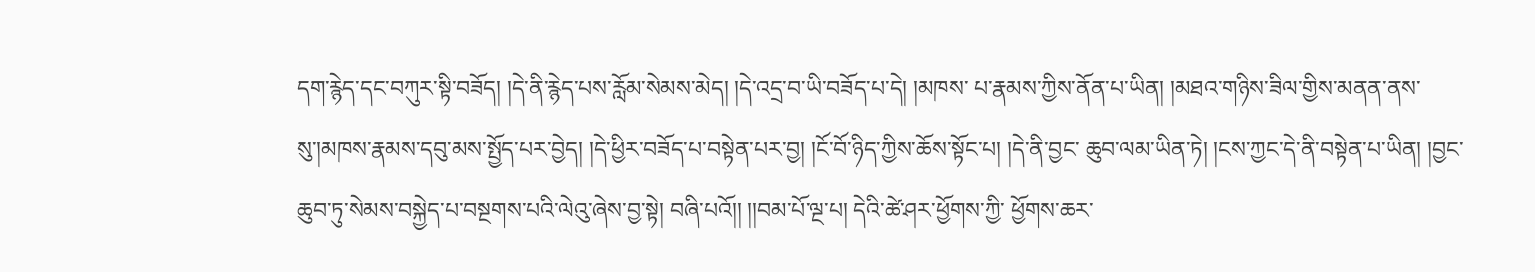དག་རྙེད་དང་བཀུར་སྟི་བཟོད། །དེ་ནི་རྙེད་པས་རློམ་སེམས་མེད། །དེ་འདྲ་བ་ཡི་བཟོད་པ་དེ། །མཁས་ པ་རྣམས་ཀྱིས་ནོན་པ་ཡིན། །མཐའ་གཉིས་ཟིལ་གྱིས་མནན་ནས་སུ་།མཁས་རྣམས་དབུ་མས་སྤྱོད་པར་བྱེད། །དེ་ཕྱིར་བཟོད་པ་བསྟེན་པར་བྱ། །ངོ་བོ་ཉིད་ཀྱིས་ཆོས་སྟོང་པ། །དེ་ནི་བྱང་ ཆུབ་ལམ་ཡིན་ཏེ། །ངས་ཀྱང་དེ་ནི་བསྟེན་པ་ཡིན། །བྱང་ཆུབ་ཏུ་སེམས་བསྐྱེད་པ་བསྔགས་པའི་ལེའུ་ཞེས་བྱ་སྟེ། བཞི་པའོ།། །།བམ་པོ་ལྔ་པ། དེའི་ཚེ་ཤར་ཕྱོགས་ཀྱི་ ཕྱོགས་ཆར་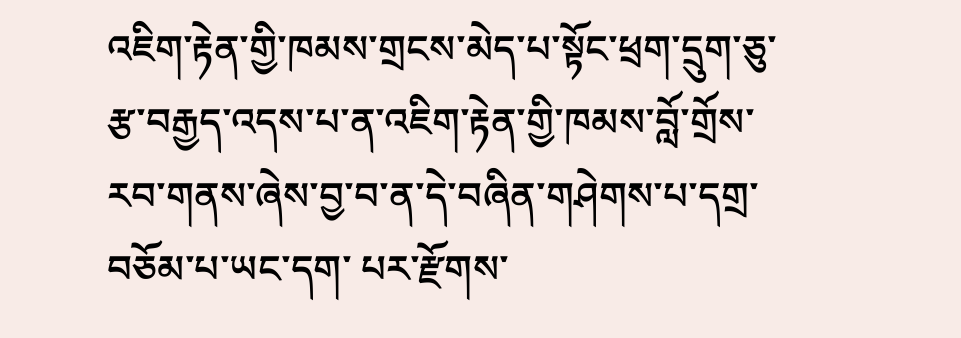འཇིག་རྟེན་གྱི་ཁམས་གྲངས་མེད་པ་སྟོང་ཕྲག་དྲུག་ཅུ་རྩ་བརྒྱད་འདས་པ་ན་འཇིག་རྟེན་གྱི་ཁམས་བློ་གྲོས་རབ་གནས་ཞེས་བྱ་བ་ན་དེ་བཞིན་གཤེགས་པ་དགྲ་བཅོམ་པ་ཡང་དག་ པར་རྫོགས་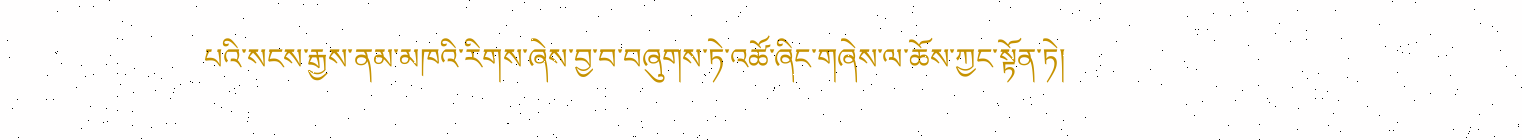པའི་སངས་རྒྱས་ནམ་མཁའི་རིགས་ཞེས་བྱ་བ་བཞུགས་ཏེ་འཚོ་ཞིང་གཞེས་ལ་ཆོས་ཀྱང་སྟོན་ཏེ།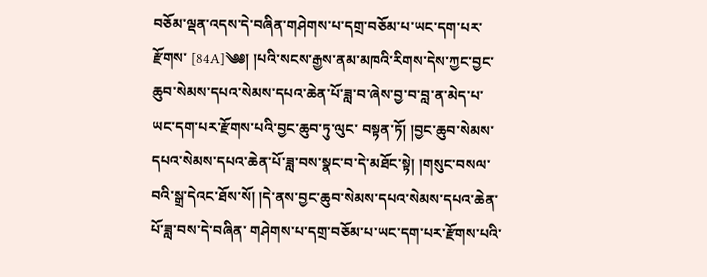བཅོམ་ལྡན་འདས་དེ་བཞིན་གཤེགས་པ་དགྲ་བཅོམ་པ་ཡང་དག་པར་རྫོགས་ [84A]༄༅། །པའི་སངས་རྒྱས་ནམ་མཁའི་རིགས་དེས་ཀྱང་བྱང་ཆུབ་སེམས་དཔའ་སེམས་དཔའ་ཆེན་པོ་ཟླ་བ་ཞེས་བྱ་བ་བླ་ན་མེད་པ་ཡང་དག་པར་རྫོགས་པའི་བྱང་ཆུབ་ཏུ་ལུང་ བསྟན་ཏོ། །བྱང་ཆུབ་སེམས་དཔའ་སེམས་དཔའ་ཆེན་པོ་ཟླ་བས་སྣང་བ་དེ་མཐོང་སྟེ། །གསུང་བསལ་བའི་སྒྲ་དེའང་ཐོས་སོ། །དེ་ནས་བྱང་ཆུབ་སེམས་དཔའ་སེམས་དཔའ་ཆེན་པོ་ཟླ་བས་དེ་བཞིན་ གཤེགས་པ་དགྲ་བཅོམ་པ་ཡང་དག་པར་རྫོགས་པའི་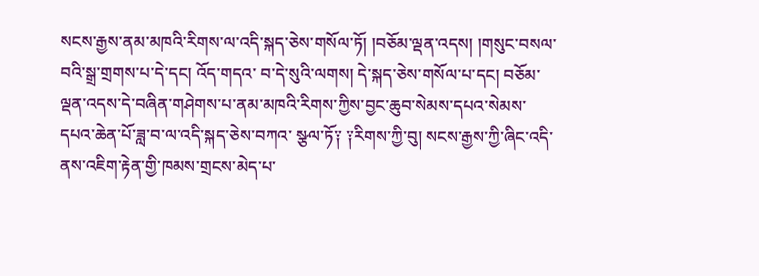སངས་རྒྱས་ནམ་མཁའི་རིགས་ལ་འདི་སྐད་ཅེས་གསོལ་ཏོ། །བཅོམ་ལྡན་འདས། །གསུང་བསལ་བའི་སྒྲ་གྲགས་པ་དེ་དང། འོད་གདའ་ བ་དེ་སུའི་ལགས། དེ་སྐད་ཅེས་གསོལ་པ་དང། བཅོམ་ལྡན་འདས་དེ་བཞིན་གཤེགས་པ་ནམ་མཁའི་རིགས་ཀྱིས་བྱང་ཆུབ་སེམས་དཔའ་སེམས་དཔའ་ཆེན་པོ་ཟླ་བ་ལ་འདི་སྐད་ཅེས་བཀའ་ སྩལ་ཏོ༑ ༑རིགས་ཀྱི་བུ། སངས་རྒྱས་ཀྱི་ཞིང་འདི་ནས་འཇིག་རྟེན་གྱི་ཁམས་གྲངས་མེད་པ་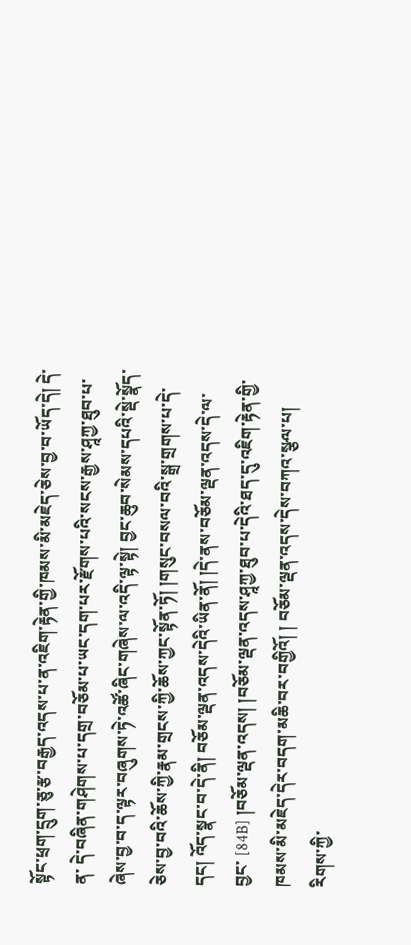སྟོང་ཕྲག་དྲུག་ཅུ་རྩ་བརྒྱད་འདས་པ་ན་འཇིག་རྟེན་གྱི་ཁམས་མི་མཇེད་ཅེས་བྱ་བ་ཡོད་དེ། དེ་ན་ དེ་བཞིན་གཤེགས་པ་དགྲ་བཅོམ་པ་ཡང་དག་པར་རྫོགས་པའི་སངས་རྒྱས་ཤཱཀྱ་ཐུབ་པ་ཞེས་བྱ་བ་ད་ལྟར་བཞུགས་ཏེ་འཚོ་ཞིང་གཞེས་ལ་འདི་ལྟ་སྟེ། བྱང་ཆུབ་སེམས་དཔའི་སྡེ་སྣོད་ ཅེས་བྱ་བའི་ཆོས་ཀྱི་རྣམ་གྲངས་ཀྱི་ཆོས་ཀྱང་སྟོན་ཏོ། །གསུང་བསལ་བའི་སྒྲ་གྲགས་པ་དེ་དང། འོད་སྣང་བ་དེ་ནི། བཅོམ་ལྡན་འདས་དེའི་ཡིན་ནོ། །དེ་ནས་བཅོམ་ལྡན་འདས་དེ་ལ་བྱང་ [84B] །བཅོམ་ལྡན་འདས། །བཅོམ་ལྡན་འདས་ཤཱཀྱ་ཐུབ་པ་དེའི་ཐད་དུ་འཇིག་རྟེན་གྱི་ཁམས་མི་མཇེད་དེར་བདག་མཆི་བར་བགྱིའོ། ། བཅོམ་ལྡན་འདས་དེས་བཀའ་སྩལ་པ། རིགས་ཀྱི་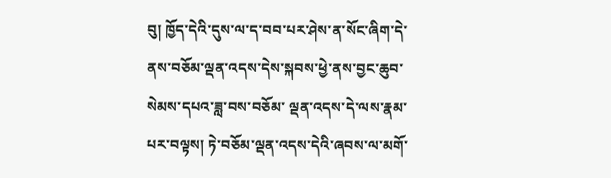བུ། ཁྱོད་དེའི་དུས་ལ་ད་བབ་པར་ཤེས་ན་སོང་ཞིག་དེ་ནས་བཅོམ་ལྡན་འདས་དེས་སྐབས་ཕྱེ་ནས་བྱང་ཆུབ་སེམས་དཔའ་ཟླ་བས་བཅོམ་ ལྡན་འདས་དེ་ལས་རྣམ་པར་བལྟས། ཏེ་བཅོམ་ལྡན་འདས་དེའི་ཞབས་ལ་མགོ་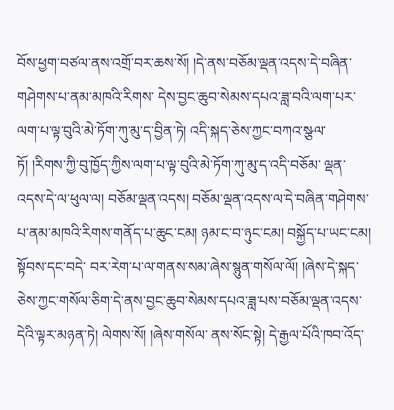བོས་ཕྱག་བཙལ་ནས་འགྲོ་བར་ཆས་སོ། །དེ་ནས་བཅོམ་ལྡན་འདས་དེ་བཞིན་གཤེགས་པ་ནམ་མཁའི་རིགས་ དེས་བྱང་ཆུབ་སེམས་དཔའ་ཟླ་བའི་ལག་པར་ལག་པ་ལྟ་བུའི་མེ་ཏོག་ཀུ་མུ་ད་བྱིན་ཏེ། འདི་སྐད་ཅེས་ཀྱང་བཀའ་སྩལ་ཏོ། །རིགས་ཀྱི་བུ་ཁྱོད་ཀྱིས་ལག་པ་ལྟ་བུའི་མེ་ཏོག་ཀུ་མུ་ད་འདི་བཅོམ་ ལྡན་འདས་དེ་ལ་ཕུལ་ལ། བཅོམ་ལྡན་འདས། བཅོམ་ལྡན་འདས་ལ་དེ་བཞིན་གཤེགས་པ་ནམ་མཁའི་རིགས་གནོད་པ་ཆུང་ངམ། ཉམ་ང་བ་ཉུང་ངམ། བསྐྱོད་པ་ཡང་ངམ། སྟོབས་དང་བདེ་ བར་རེག་པ་ལ་གནས་སམ་ཞེས་སྙུན་གསོལ་ལོ། །ཞེས་དེ་སྐད་ཅེས་ཀྱང་གསོལ་ཅིག་དེ་ནས་བྱང་ཆུབ་སེམས་དཔའ་ཟླ་པས་བཅོམ་ལྡན་འདས་དེའི་ལྟར་མཉན་ཏེ། ལེགས་སོ། །ཞེས་གསོལ་ ནས་སོང་སྟེ། དེ་རྒྱལ་པོའི་ཁབ་འོད་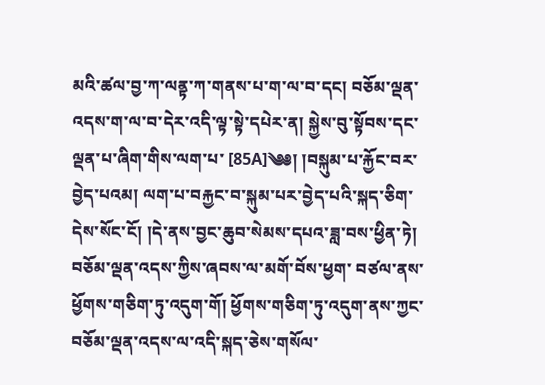མའི་ཚལ་བྱ་ཀ་ལནྟ་ཀ་གནས་པ་ག་ལ་བ་དང། བཅོམ་ལྡན་འདས་ག་ལ་བ་དེར་འདི་ལྟ་སྟེ་དཔེར་ན། སྐྱེས་བུ་སྟོབས་དང་ལྡན་པ་ཞིག་གིས་ལག་པ་ [85A]༄༅། །བསྐུམ་པ་རྐྱོང་བར་བྱེད་པའམ། ལག་པ་བརྐྱང་བ་སྐུམ་པར་བྱེད་པའི་སྐད་ཅིག་དེས་སོང་ངོ། །དེ་ནས་བྱང་ཆུབ་སེམས་དཔའ་ཟླ་བས་ཕྱིན་ཏེ། བཅོམ་ལྡན་འདས་ཀྱིས་ཞབས་ལ་མགོ་བོས་ཕྱག་ བཙལ་ནས་ཕྱོགས་གཅིག་ཏུ་འདུག་གོ། ཕྱོགས་གཅིག་ཏུ་འདུག་ནས་ཀྱང་བཅོམ་ལྡན་འདས་ལ་འདི་སྐད་ཅེས་གསོལ་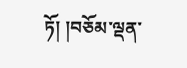ཏོ། །བཅོམ་ལྡན་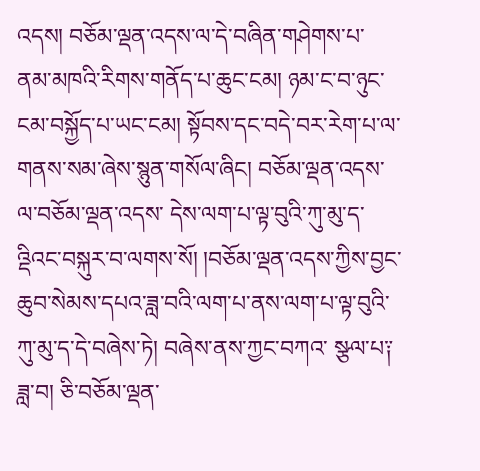འདས། བཅོམ་ལྡན་འདས་ལ་དེ་བཞིན་གཤེགས་པ་ ནམ་མཁའི་རིགས་གནོད་པ་ཆུང་ངམ། ཉམ་ང་བ་ཉུང་ངམ་བསྐྱོད་པ་ཡང་ངམ། སྟོབས་དང་བདེ་བར་རེག་པ་ལ་གནས་སམ་ཞེས་སྙུན་གསོལ་ཞིང། བཅོམ་ལྡན་འདས་ལ་བཅོམ་ལྡན་འདས་ དེས་ལག་པ་ལྟ་བུའི་ཀུ་མུ་ད་འྡིའང་བསྐུར་བ་ལགས་སོ། །བཅོམ་ལྡན་འདས་ཀྱིས་བྱང་ཆུབ་སེམས་དཔའ་ཟླ་བའི་ལག་པ་ནས་ལག་པ་ལྟ་བུའི་ཀུ་མུ་ད་དེ་བཞེས་ཏེ། བཞེས་ནས་ཀྱང་བཀའ་ སྩལ་པ༑ ཟླ་བ། ཅི་བཅོམ་ལྡན་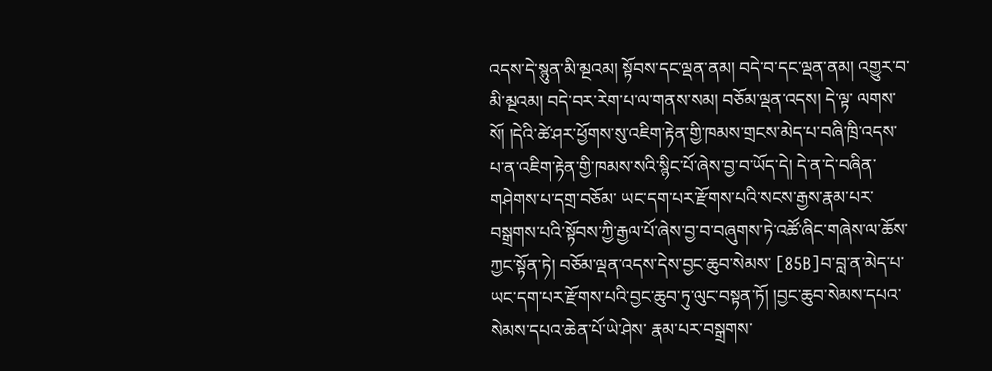འདས་དེ་སྙུན་མི་མྔའམ། སྟོབས་དང་ལྡན་ནམ། བདེ་བ་དང་ལྡན་ནམ། འགྱུར་བ་མི་མྔའམ། བདེ་བར་རེག་པ་ལ་གནས་སམ། བཅོམ་ལྡན་འདས། དེ་ལྟ་ ལགས་སོ། །དེའི་ཚེ་ཤར་ཕྱོགས་སུ་འཇིག་རྟེན་གྱི་ཁམས་གྲངས་མེད་པ་བཞི་ཁྲི་འདས་པ་ན་འཇིག་རྟེན་གྱི་ཁམས་སའི་སྙིང་པོ་ཞེས་བྱ་བ་ཡོད་དེ། དེ་ན་དེ་བཞིན་གཤེགས་པ་དགྲ་བཅོམ་ ཡང་དག་པར་རྫོགས་པའི་སངས་རྒྱས་རྣམ་པར་བསྒྲགས་པའི་སྟོབས་ཀྱི་རྒྱལ་པོ་ཞེས་བྱ་བ་བཞུགས་ཏེ་འཚོ་ཞིང་གཞེས་ལ་ཆོས་ཀྱང་སྟོན་ཏེ། བཅོམ་ལྡན་འདས་དེས་བྱང་ཆུབ་སེམས་ [85B]བ་བླ་ན་མེད་པ་ཡང་དག་པར་རྫོགས་པའི་བྱང་ཆུབ་ཏུ་ལུང་བསྟན་ཏོ། །བྱང་ཆུབ་སེམས་དཔའ་སེམས་དཔའ་ཆེན་པོ་ཡེ་ཤེས་ རྣམ་པར་བསྒྲགས་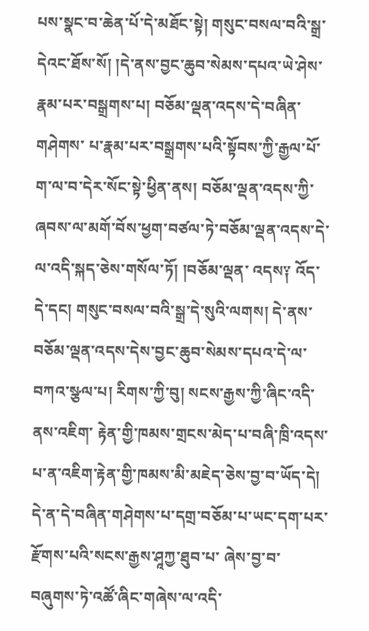པས་སྣང་བ་ཆེན་པོ་དེ་མཐོང་སྟེ། གསུང་བསལ་བའི་སྒྲ་དེའང་ཐོས་སོ། །དེ་ནས་བྱང་ཆུབ་སེམས་དཔའ་ཡེ་ཤེས་རྣམ་པར་བསྒྲགས་པ། བཅོམ་ལྡན་འདས་དེ་བཞིན་གཤེགས་ པ་རྣམ་པར་བསྒྲགས་པའི་སྟོབས་ཀྱི་རྒྱལ་པོ་ག་ལ་བ་དེར་སོང་སྟེ་ཕྱིན་ནས། བཅོམ་ལྡན་འདས་ཀྱི་ཞབས་ལ་མགོ་བོས་ཕྱག་བཙལ་ཏེ་བཅོམ་ལྡན་འདས་དེ་ལ་འདི་སྐད་ཅེས་གསོལ་ཏོ། །བཅོམ་ལྡན་ འདས༑ འོད་དེ་དང། གསུང་བསལ་བའི་སྒྲ་དེ་སུའི་ལགས། དེ་ནས་བཅོམ་ལྡན་འདས་དེས་བྱང་ཆུབ་སེམས་དཔའ་དེ་ལ་བཀའ་སྩལ་པ། རིགས་ཀྱི་བུ། སངས་རྒྱས་ཀྱི་ཞིང་འདི་ནས་འཇིག་ རྟེན་གྱི་ཁམས་གྲངས་མེད་པ་བཞི་ཁྲི་འདས་པ་ན་འཇིག་རྟེན་གྱི་ཁམས་མི་མཇེད་ཅེས་བྱ་བ་ཡོད་དེ། དེ་ན་དེ་བཞིན་གཤེགས་པ་དགྲ་བཅོམ་པ་ཡང་དག་པར་རྫོགས་པའི་སངས་རྒྱས་ཤཱཀྱ་ཐུབ་པ་ ཞེས་བྱ་བ་བཞུགས་ཏེ་འཚོ་ཞིང་གཞེས་ལ་འདི་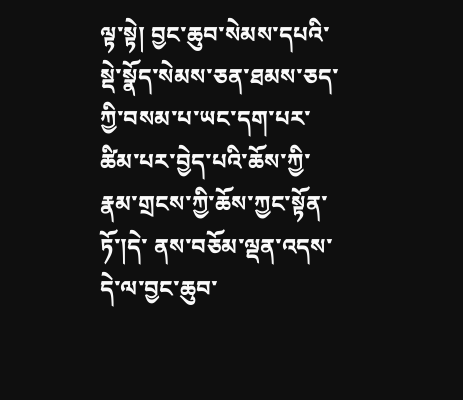ལྟ་སྟེ། བྱང་ཆུབ་སེམས་དཔའི་སྡེ་སྣོད་སེམས་ཅན་ཐམས་ཅད་ཀྱི་བསམ་པ་ཡང་དག་པར་ཚིམ་པར་བྱེད་པའི་ཆོས་ཀྱི་རྣམ་གྲངས་ཀྱི་ཆོས་ཀྱང་སྟོན་ཏོ་།དེ་ ནས་བཅོམ་ལྡན་འདས་དེ་ལ་བྱང་ཆུབ་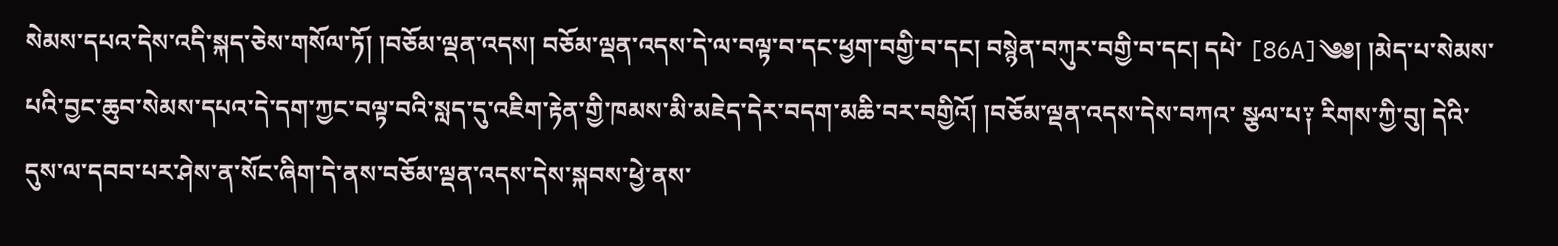སེམས་དཔའ་དེས་འདི་སྐད་ཅེས་གསོལ་ཏོ། །བཅོམ་ལྡན་འདས། བཅོམ་ལྡན་འདས་དེ་ལ་བལྟ་བ་དང་ཕྱག་བགྱི་བ་དང། བསྙེན་བཀུར་བགྱི་བ་དང། དཔེ་ [86A]༄༅། །མེད་པ་སེམས་པའི་བྱང་ཆུབ་སེམས་དཔའ་དེ་དག་ཀྱང་བལྟ་བའི་སླད་དུ་འཇིག་རྟེན་གྱི་ཁམས་མི་མཇེད་དེར་བདག་མཆི་བར་བགྱིའོ། །བཅོམ་ལྡན་འདས་དེས་བཀའ་ སྩལ་པ༑ རིགས་ཀྱི་བུ། དེའི་དུས་ལ་དབབ་པར་ཤེས་ན་སོང་ཞིག་དེ་ནས་བཅོམ་ལྡན་འདས་དེས་སྐབས་ཕྱེ་ནས་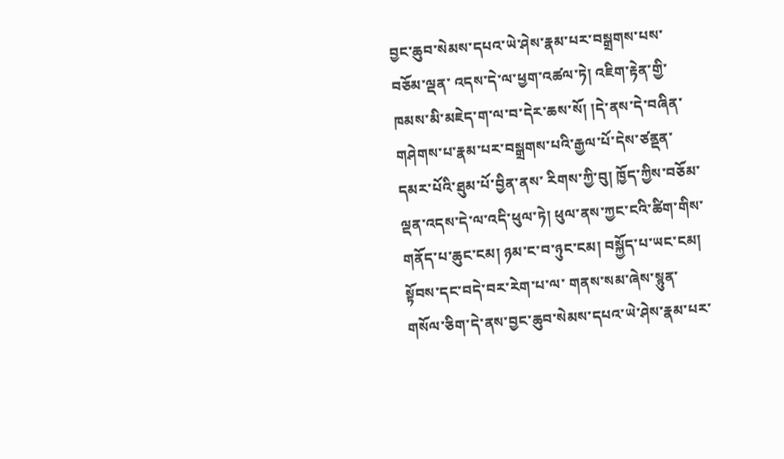བྱང་ཆུབ་སེམས་དཔའ་ཡེ་ཤེས་རྣམ་པར་བསྒྲགས་པས་བཅོམ་ལྡན་ འདས་དེ་ལ་ཕྱག་འཚལ་ཏེ། འཇིག་རྟེན་གྱི་ཁམས་མི་མཇེད་ག་ལ་བ་དེར་ཆས་སོ། །དེ་ནས་དེ་བཞིན་གཤེགས་པ་རྣམ་པར་བསྒྲགས་པའི་རྒྱལ་པོ་དེས་ཙནྡན་དམར་པོའི་ཐུམ་པོ་བྱིན་ནས་ རིགས་ཀྱི་བུ། ཁྱོད་ཀྱིས་བཅོམ་ལྡན་འདས་དེ་ལ་འདི་ཕུལ་ཏེ། ཕུལ་ནས་ཀྱང་ངའི་ཚིག་གིས་གནོད་པ་ཆུང་ངམ། ཉམ་ང་བ་ཉུང་ངམ། བསྐྱོད་པ་ཡང་ངམ། སྟོབས་དང་བདེ་བར་རེག་པ་ལ་ གནས་སམ་ཞེས་སྙུན་གསོལ་ཅིག་དེ་ནས་བྱང་ཆུབ་སེམས་དཔའ་ཡེ་ཤེས་རྣམ་པར་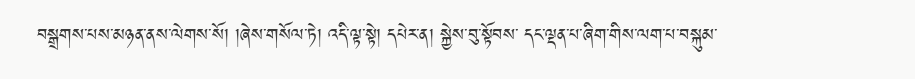བསྒྲགས་པས་མཉན་ནས་ལེགས་སོ། །ཞེས་གསོལ་ཏེ། འདི་ལྟ་སྟེ། དཔེར་ན། སྐྱེས་བུ་སྟོབས་ དང་ལྡན་པ་ཞིག་གིས་ལག་པ་བསྐུམ་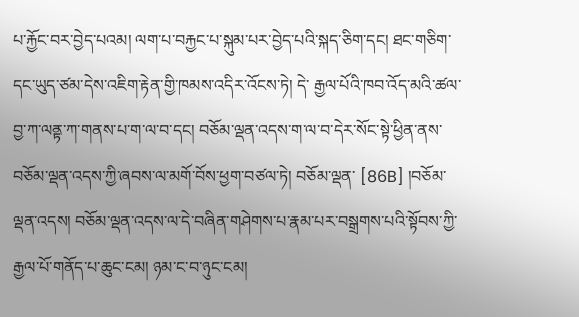པ་རྐྱོང་བར་བྱེད་པའམ། ལག་པ་བརྐྱང་པ་སྐུམ་པར་བྱེད་པའི་སྐད་ཅིག་དང། ཐང་གཅིག་དང་ཡུད་ཙམ་དེས་འཇིག་རྟེན་གྱི་ཁམས་འདིར་འོངས་ཏེ། དེ་ རྒྱལ་པོའི་ཁབ་འོད་མའི་ཚལ་བྱ་ཀ་ལནྟ་ཀ་གནས་པ་ག་ལ་བ་དང། བཅོམ་ལྡན་འདས་ག་ལ་བ་དེར་སོང་སྟེ་ཕྱིན་ནས་བཅོམ་ལྡན་འདས་ཀྱི་ཞབས་ལ་མགོ་བོས་ཕྱག་བཙལ་ཏེ། བཅོམ་ལྡན་ [86B] །བཅོམ་ལྡན་འདས། བཅོམ་ལྡན་འདས་ལ་དེ་བཞིན་གཤེགས་པ་རྣམ་པར་བསྒྲགས་པའི་སྟོབས་ཀྱི་རྒྱལ་པོ་གནོད་པ་ཆུང་ངམ། ཉམ་ང་བ་ཉུང་ངམ།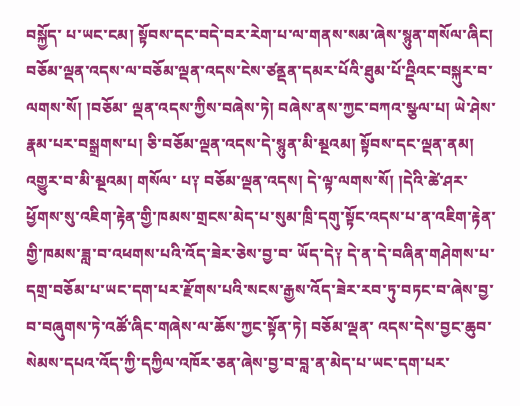བསྐྱོད་ པ་ཡང་ངམ། སྟོབས་དང་བདེ་བར་རེག་པ་ལ་གནས་སམ་ཞེས་སྙུན་གསོལ་ཞིང། བཅོམ་ལྡན་འདས་ལ་བཅོམ་ལྡན་འདས་ངེས་ཙནྡན་དམར་པོའི་ཐུམ་པོ་འྡིའང་བསྐུར་བ་ལགས་སོ། །བཅོམ་ ལྡན་འདས་ཀྱིས་བཞེས་ཏེ། བཞེས་ནས་ཀྱང་བཀའ་སྩལ་པ། ཡེ་ཤེས་རྣམ་པར་བསྒྲགས་པ། ཅི་བཅོམ་ལྡན་འདས་དེ་སྙུན་མི་མྔའམ། སྟོབས་དང་ལྡན་ནམ། འགྱུར་བ་མི་མྔའམ། གསོལ་ པ༑ བཅོམ་ལྡན་འདས། དེ་ལྟ་ལགས་སོ། །དེའི་ཚེ་ཤར་ཕྱོགས་སུ་འཇིག་རྟེན་གྱི་ཁམས་གྲངས་མེད་པ་སུམ་ཁྲི་དགུ་སྟོང་འདས་པ་ན་འཇིག་རྟེན་གྱི་ཁམས་ཟླ་བ་འཕགས་པའི་འོད་ཟེར་ཅེས་བྱ་བ་ ཡོད་དེ༑ དེ་ན་དེ་བཞིན་གཤེགས་པ་དགྲ་བཅོམ་པ་ཡང་དག་པར་རྫོགས་པའི་སངས་རྒྱས་འོད་ཟེར་རབ་ཏུ་བཏང་བ་ཞེས་བྱ་བ་བཞུགས་ཏེ་འཚོ་ཞིང་གཞེས་ལ་ཆོས་ཀྱང་སྟོན་ཏེ། བཅོམ་ལྡན་ འདས་དེས་བྱང་ཆུབ་སེམས་དཔའ་འོད་ཀྱི་དཀྱིལ་འཁོར་ཅན་ཞེས་བྱ་བ་བླ་ན་མེད་པ་ཡང་དག་པར་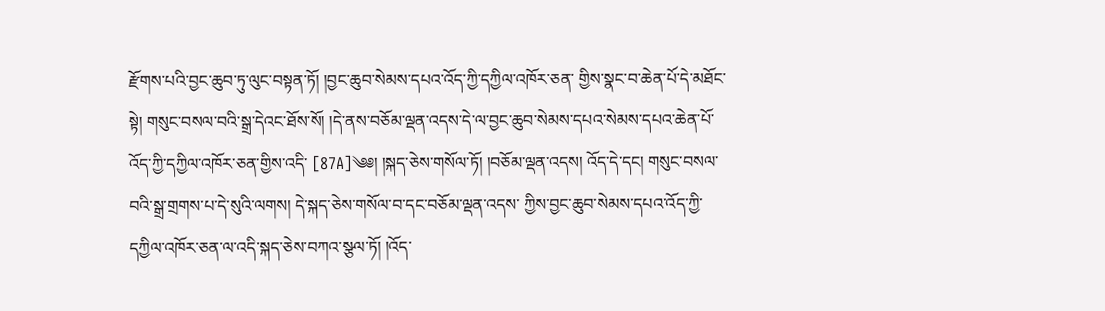རྫོགས་པའི་བྱང་ཆུབ་ཏུ་ལུང་བསྟན་ཏོ། །བྱང་ཆུབ་སེམས་དཔའ་འོད་ཀྱི་དཀྱིལ་འཁོར་ཅན་ གྱིས་སྣང་བ་ཆེན་པོ་དེ་མཐོང་སྟེ། གསུང་བསལ་བའི་སྒྲ་དེའང་ཐོས་སོ། །དེ་ནས་བཅོམ་ལྡན་འདས་དེ་ལ་བྱང་ཆུབ་སེམས་དཔའ་སེམས་དཔའ་ཆེན་པོ་འོད་ཀྱི་དཀྱིལ་འཁོར་ཅན་གྱིས་འདི་ [87A]༄༅། །སྐད་ཅེས་གསོལ་ཏོ། །བཅོམ་ལྡན་འདས། འོད་དེ་དང། གསུང་བསལ་བའི་སྒྲ་གྲགས་པ་དེ་སུའི་ལགས། དེ་སྐད་ཅེས་གསོལ་བ་དང་བཅོམ་ལྡན་འདས་ ཀྱིས་བྱང་ཆུབ་སེམས་དཔའ་འོད་ཀྱི་དཀྱིལ་འཁོར་ཅན་ལ་འདི་སྐད་ཅེས་བཀའ་སྩལ་ཏོ། །འོད་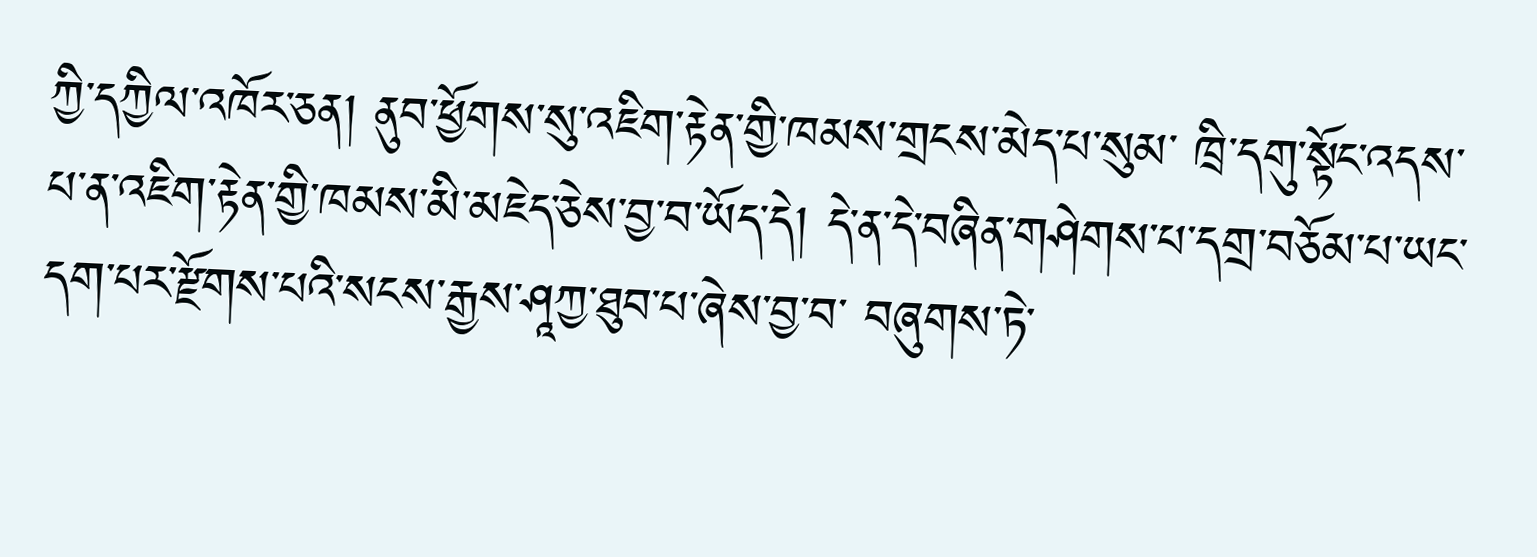ཀྱི་དཀྱིལ་འཁོར་ཅན། ནུབ་ཕྱོགས་སུ་འཇིག་རྟེན་གྱི་ཁམས་གྲངས་མེད་པ་སུམ་ ཁྲི་དགུ་སྟོང་འདས་པ་ན་འཇིག་རྟེན་གྱི་ཁམས་མི་མཇེད་ཅེས་བྱ་བ་ཡོད་དེ། དེ་ན་དེ་བཞིན་གཤེགས་པ་དགྲ་བཅོམ་པ་ཡང་དག་པར་རྫོགས་པའི་སངས་རྒྱས་ཤཱཀྱ་ཐུབ་པ་ཞེས་བྱ་བ་ བཞུགས་ཏེ་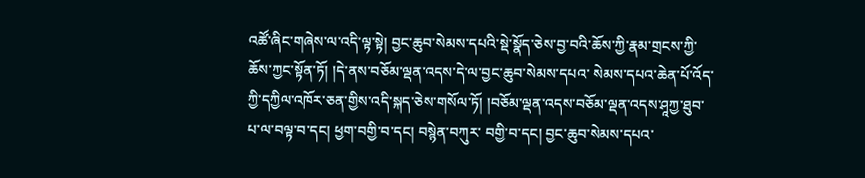འཚོ་ཞིང་གཞེས་ལ་འདི་ལྟ་སྟེ། བྱང་ཆུབ་སེམས་དཔའི་སྡེ་སྣོད་ཅེས་བྱ་བའི་ཆོས་ཀྱི་རྣམ་གྲངས་ཀྱི་ཆོས་ཀྱང་སྟོན་ཏོ། །དེ་ནས་བཅོམ་ལྡན་འདས་དེ་ལ་བྱང་ཆུབ་སེམས་དཔའ་ སེམས་དཔའ་ཆེན་པོ་འོད་ཀྱི་དཀྱིལ་འཁོར་ཅན་གྱིས་འདི་སྐད་ཅེས་གསོལ་ཏོ། །བཅོམ་ལྡན་འདས་བཅོམ་ལྡན་འདས་ཤཱཀྱ་ཐུབ་པ་ལ་བལྟ་བ་དང། ཕྱག་བགྱི་བ་དང། བསྙེན་བཀུར་ བགྱི་བ་དང། བྱང་ཆུབ་སེམས་དཔའ་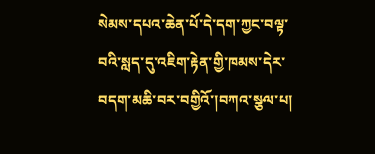སེམས་དཔའ་ཆེན་པོ་དེ་དག་ཀྱང་བལྟ་བའི་སླད་དུ་འཇིག་རྟེན་གྱི་ཁམས་དེར་བདག་མཆི་བར་བགྱིའོ་།བཀའ་སྩལ་པ།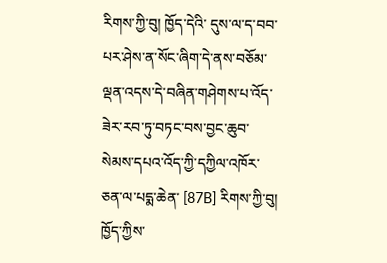རིགས་ཀྱི་བུ། ཁྱོད་དེའི་ དུས་ལ་ད་བབ་པར་ཤེས་ན་སོང་ཞིག་དེ་ནས་བཅོམ་ལྡན་འདས་དེ་བཞིན་གཤེགས་པ་འོད་ཟེར་རབ་ཏུ་བཏང་བས་བྱང་ཆུབ་སེམས་དཔའ་འོད་ཀྱི་དཀྱིལ་འཁོར་ཅན་ལ་པདྨ་ཆེན་ [87B] རིགས་ཀྱི་བུ། ཁྱོད་ཀྱིས་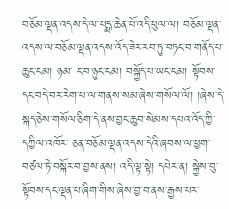བཅོམ་ལྡན་འདས་དེ་ལ་པདྨ་ཆེན་པོ་འདི་ཕུལ་ལ། བཅོམ་ལྡན་འདས་ལ་བཅོམ་ལྡན་འདས་འོད་ཟེར་རབ་ཏུ་བཏང་བ་གནོད་པ་ཆུང་ངམ། ཉམ་ ང་བ་ཉུང་ངམ། བསྐྱོད་པ་ཡང་ངམ། སྟོབས་དང་བདེ་བར་རེག་པ་ལ་གནས་སམ་ཞེས་གསོལ་ལོ། །ཞེས་དེ་སྐད་ཅེས་གསོལ་ཅིག་དེ་ནས་བྱང་ཆུབ་སེམས་དཔའ་འོད་ཀྱི་དཀྱིལ་འཁོར་ ཅན་བཅོམ་ལྡན་འདས་དེའི་ཞབས་ལ་ཕྱག་བཙལ་ཏེ་བསྐོར་བ་བྱས་ནས། འདི་ལྟ་སྟེ། དཔེར་ན། སྐྱེས་བུ་སྟོབས་དང་ལྡན་པ་ཞིག་གིས་ཞེས་བྱ་བ་ནས་རྒྱས་པར་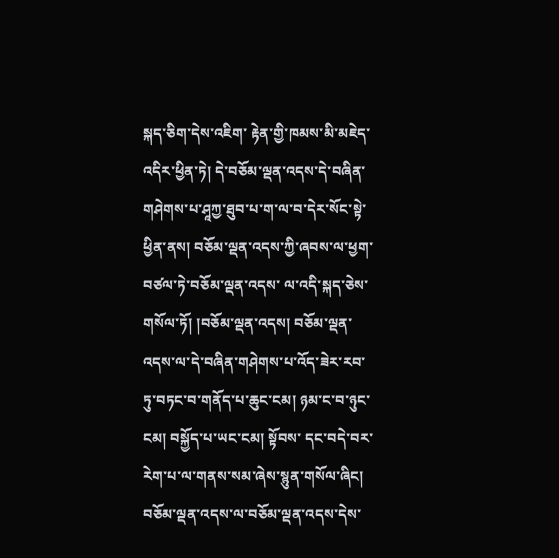སྐད་ཅིག་དེས་འཇིག་ རྟེན་གྱི་ཁམས་མི་མཇེད་འདིར་ཕྱིན་ཏེ། དེ་བཅོམ་ལྡན་འདས་དེ་བཞིན་གཤེགས་པ་ཤཱཀྱ་ཐུབ་པ་ག་ལ་བ་དེར་སོང་སྟེ་ཕྱིན་ནས། བཅོམ་ལྡན་འདས་ཀྱི་ཞབས་ལ་ཕྱག་བཙལ་ཏེ་བཅོམ་ལྡན་འདས་ ལ་འདི་སྐད་ཅེས་གསོལ་ཏོ། །བཅོམ་ལྡན་འདས། བཅོམ་ལྡན་འདས་ལ་དེ་བཞིན་གཤེགས་པ་འོད་ཟེར་རབ་ཏུ་བཏང་བ་གནོད་པ་ཆུང་ངམ། ཉམ་ང་བ་ཉུང་ངམ། བསྐྱོད་པ་ཡང་ངམ། སྟོབས་ དང་བདེ་བར་རེག་པ་ལ་གནས་སམ་ཞེས་སྙུན་གསོལ་ཞིང། བཅོམ་ལྡན་འདས་ལ་བཅོམ་ལྡན་འདས་དེས་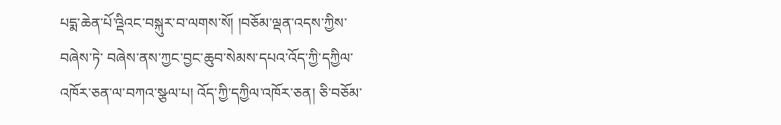པདྨ་ཆེན་པོ་འྡིའང་བསྐུར་བ་ལགས་སོ། །བཅོམ་ལྡན་འདས་ཀྱིས་བཞེས་ཏེ་ བཞེས་ནས་ཀྱང་བྱང་ཆུབ་སེམས་དཔའ་འོད་ཀྱི་དཀྱིལ་འཁོར་ཅན་ལ་བཀའ་སྩལ་པ། འོད་ཀྱི་དཀྱིལ་འཁོར་ཅན། ཅི་བཅོམ་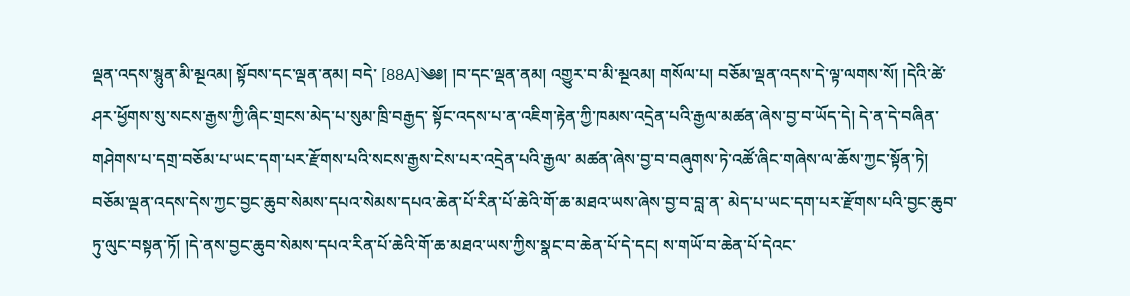ལྡན་འདས་སྙུན་མི་མྔའམ། སྟོབས་དང་ལྡན་ནམ། བདེ་ [88A]༄༅། །བ་དང་ལྡན་ནམ། འགྱུར་བ་མི་མྔའམ། གསོལ་པ། བཅོམ་ལྡན་འདས་དེ་ལྟ་ལགས་སོ། །དེའི་ཚེ་ཤར་ཕྱོགས་སུ་སངས་རྒྱས་ཀྱི་ཞིང་གྲངས་མེད་པ་སུམ་ཁྲི་བརྒྱད་ སྟོང་འདས་པ་ན་འཇིག་རྟེན་ཀྱི་ཁམས་འདྲེན་པའི་རྒྱལ་མཚན་ཞེས་བྱ་བ་ཡོད་དེ། དེ་ན་དེ་བཞིན་གཤེགས་པ་དགྲ་བཅོམ་པ་ཡང་དག་པར་རྫོགས་པའི་སངས་རྒྱས་ངེས་པར་འདྲེན་པའི་རྒྱལ་ མཚན་ཞེས་བྱ་བ་བཞུགས་ཏེ་འཚོ་ཞིང་གཞེས་ལ་ཆོས་ཀྱང་སྟོན་ཏེ། བཅོམ་ལྡན་འདས་དེས་ཀྱང་བྱང་ཆུབ་སེམས་དཔའ་སེམས་དཔའ་ཆེན་པོ་རིན་པོ་ཆེའི་གོ་ཆ་མཐའ་ཡས་ཞེས་བྱ་བ་བླ་ན་ མེད་པ་ཡང་དག་པར་རྫོགས་པའི་བྱང་ཆུབ་ཏུ་ལུང་བསྟན་ཏོ། །དེ་ནས་བྱང་ཆུབ་སེམས་དཔའ་རིན་པོ་ཆེའི་གོ་ཆ་མཐའ་ཡས་ཀྱིས་སྣང་བ་ཆེན་པོ་དེ་དང། ས་གཡོ་བ་ཆེན་པོ་དེའང་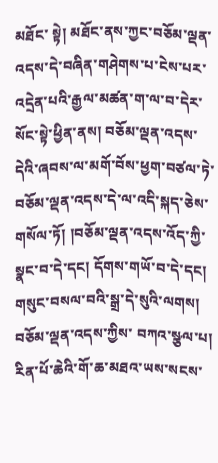མཐོང་ སྟེ། མཐོང་ནས་ཀྱང་བཅོམ་ལྡན་འདས་དེ་བཞིན་གཤེགས་པ་ངེས་པར་འདྲེན་པའི་རྒྱལ་མཚན་ག་ལ་བ་དེར་སོང་སྟེ་ཕྱིན་ནས། བཅོམ་ལྡན་འདས་དེའི་ཞབས་ལ་མགོ་བོས་ཕྱག་བཙལ་ཏེ་ བཅོམ་ལྡན་འདས་དེ་ལ་འདི་སྐད་ཅེས་གསོལ་ཏོ། །བཅོམ་ལྡན་འདས་འོད་ཀྱི་སྣང་བ་དེ་དང། དོགས་གཡོ་བ་དེ་དང། གསུང་བསལ་བའི་སྒྲ་དེ་སུའི་ལགས། བཅོམ་ལྡན་འདས་ཀྱིས་ བཀའ་སྩལ་པ། རིན་པོ་ཆེའི་གོ་ཆ་མཐའ་ཡས་སངས་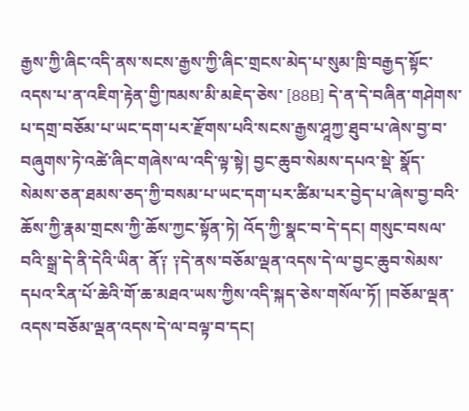རྒྱས་ཀྱི་ཞིང་འདི་ནས་སངས་རྒྱས་ཀྱི་ཞིང་གྲངས་མེད་པ་སུམ་ཁྲི་བརྒྱད་སྟོང་འདས་པ་ན་འཇིག་རྟེན་གྱི་ཁམས་མི་མཇེད་ཅེས་ [88B] དེ་ན་དེ་བཞིན་གཤེགས་པ་དགྲ་བཅོམ་པ་ཡང་དག་པར་རྫོགས་པའི་སངས་རྒྱས་ཤཱཀྱ་ཐུབ་པ་ཞེས་བྱ་བ་བཞུགས་ཏེ་འཚེ་ཞིང་གཞེས་ལ་འདི་ལྟ་སྟེ། བྱང་ཆུབ་སེམས་དཔའ་སྡེ་ སྣོད་སེམས་ཅན་ཐམས་ཅད་ཀྱི་བསམ་པ་ཡང་དག་པར་ཚིམ་པར་བྱེད་པ་ཞེས་བྱ་བའི་ཆོས་ཀྱི་རྣམ་གྲངས་ཀྱི་ཆོས་ཀྱང་སྟོན་ཏེ། འོད་ཀྱི་སྣང་བ་དེ་དང། གསུང་བསལ་བའི་སྒྲ་དེ་ནི་དེའི་ཡིན་ ནོ༑ ༑དེ་ནས་བཅོམ་ལྡན་འདས་དེ་ལ་བྱང་ཆུབ་སེམས་དཔའ་རིན་པོ་ཆེའི་གོ་ཆ་མཐའ་ཡས་ཀྱིས་འདི་སྐད་ཅེས་གསོལ་ཏོ། །བཅོམ་ལྡན་འདས་བཅོམ་ལྡན་འདས་དེ་ལ་བལྟ་བ་དང།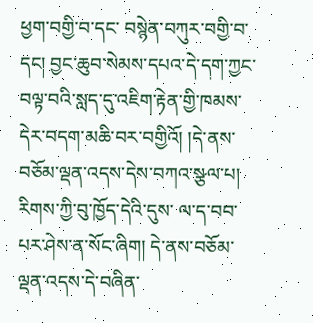ཕྱག་བགྱི་བ་དང་ བསྙེན་བཀུར་བགྱི་བ་དང། བྱང་ཆུབ་སེམས་དཔའ་དེ་དག་ཀྱང་བལྟ་བའི་སླད་དུ་འཇིག་རྟེན་གྱི་ཁམས་དེར་བདག་མཆི་བར་བགྱིའོ། །དེ་ནས་བཅོམ་ལྡན་འདས་དེས་བཀའ་སྩལ་པ། རིགས་ཀྱི་བུ་ཁྱོད་དེའི་དུས་ ལ་ད་བབ་པར་ཤེས་ན་སོང་ཞིག། དེ་ནས་བཅོམ་ལྡན་འདས་དེ་བཞིན་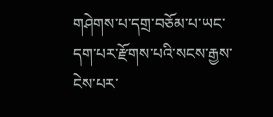གཤེགས་པ་དགྲ་བཅོམ་པ་ཡང་དག་པར་རྫོགས་པའི་སངས་རྒྱས་ངེས་པར་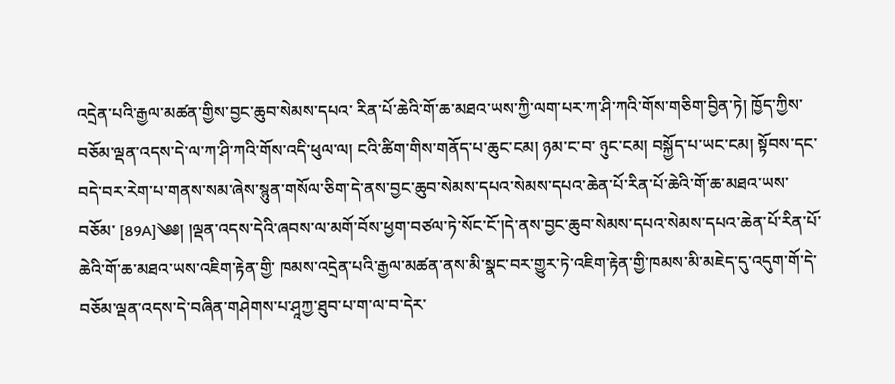འདྲེན་པའི་རྒྱལ་མཚན་གྱིས་བྱང་ཆུབ་སེམས་དཔའ་ རིན་པོ་ཆེའི་གོ་ཆ་མཐའ་ཡས་ཀྱི་ལག་པར་ཀ་ཤི་ཀའི་གོས་གཅིག་བྱིན་ཏེ། ཁྱོད་ཀྱིས་བཅོམ་ལྡན་འདས་དེ་ལ་ཀ་ཤི་ཀའི་གོས་འདི་ཕུལ་ལ། ངའི་ཚིག་གིས་གནོད་པ་ཆུང་ངམ། ཉམ་ང་བ་ ཉུང་ངམ། བསྐྱོད་པ་ཡང་ངམ། སྟོབས་དང་བདེ་བར་རེག་པ་གནས་སམ་ཞེས་སྙུན་གསོལ་ཅིག་དེ་ནས་བྱང་ཆུབ་སེམས་དཔའ་སེམས་དཔའ་ཆེན་པོ་རིན་པོ་ཆེའི་གོ་ཆ་མཐའ་ཡས་བཅོམ་ [89A]༄༅། །ལྡན་འདས་དེའི་ཞབས་ལ་མགོ་བོས་ཕྱག་བཙལ་ཏེ་སོང་ངོ་།དེ་ནས་བྱང་ཆུབ་སེམས་དཔའ་སེམས་དཔའ་ཆེན་པོ་རིན་པོ་ཆེའི་གོ་ཆ་མཐའ་ཡས་འཇིག་རྟེན་གྱི་ ཁམས་འདྲེན་པའི་རྒྱལ་མཚན་ནས་མི་སྣང་བར་གྱུར་ཏེ་འཇིག་རྟེན་གྱི་ཁམས་མི་མཇེད་དུ་འདུག་གོ་དེ་བཅོམ་ལྡན་འདས་དེ་བཞིན་གཤེགས་པ་ཤཱཀྱ་ཐུབ་པ་ག་ལ་བ་དེར་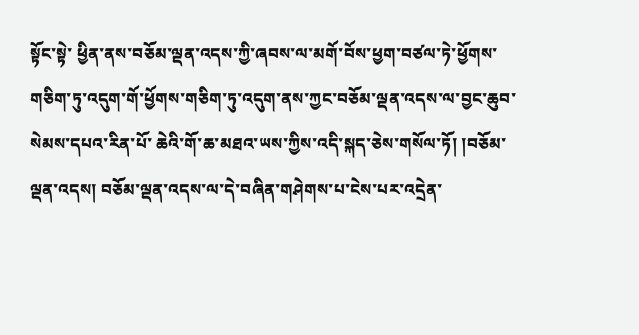སྟོང་སྟེ་ ཕྱིན་ནས་བཅོམ་ལྡན་འདས་ཀྱི་ཞབས་ལ་མགོ་བོས་ཕྱག་བཙལ་ཏེ་ཕྱོགས་གཅིག་ཏུ་འདུག་གོ་ཕྱོགས་གཅིག་ཏུ་འདུག་ནས་ཀྱང་བཅོམ་ལྡན་འདས་ལ་བྱང་ཆུབ་སེམས་དཔའ་རིན་པོ་ ཆེའི་གོ་ཆ་མཐའ་ཡས་ཀྱིས་འདི་སྐད་ཅེས་གསོལ་ཏོ། །བཅོམ་ལྡན་འདས། བཅོམ་ལྡན་འདས་ལ་དེ་བཞིན་གཤེགས་པ་ངེས་པར་འདྲེན་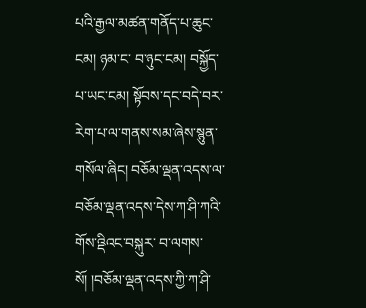པའི་རྒྱལ་མཚན་གནོད་པ་ཆུང་ངམ། ཉམ་ང་ བ་ཉུང་ངམ། བསྐྱོད་པ་ཡང་ངམ། སྟོབས་དང་བདེ་བར་རེག་པ་ལ་གནས་སམ་ཞེས་སྙུན་གསོལ་ཞིང། བཅོམ་ལྡན་འདས་ལ་བཅོམ་ལྡན་འདས་དེས་ཀ་ཤི་ཀའི་གོས་འྡིའང་བསྐུར་ བ་ལགས་སོ། །བཅོམ་ལྡན་འདས་ཀྱི་ཀ་ཤི་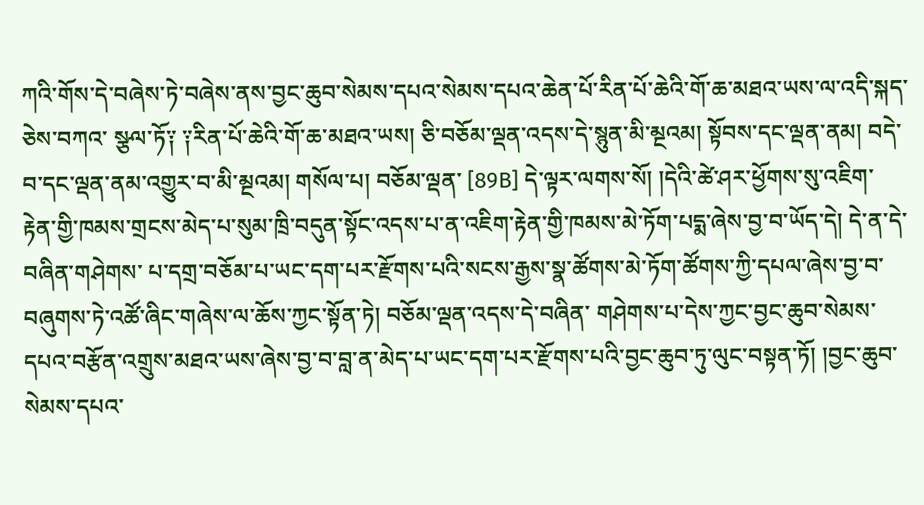ཀའི་གོས་དེ་བཞེས་ཏེ་བཞེས་ནས་བྱང་ཆུབ་སེམས་དཔའ་སེམས་དཔའ་ཆེན་པོ་རིན་པོ་ཆེའི་གོ་ཆ་མཐའ་ཡས་ལ་འདི་སྐད་ཅེས་བཀའ་ སྩལ་ཏོ༑ ༑རིན་པོ་ཆེའི་གོ་ཆ་མཐའ་ཡས། ཅི་བཅོམ་ལྡན་འདས་དེ་སྙུན་མི་མྔའམ། སྟོབས་དང་ལྡན་ནམ། བདེ་བ་དང་ལྡན་ནམ་འགྱུར་བ་མི་མྔའམ། གསོལ་པ། བཅོམ་ལྡན་ [89B] དེ་ལྟར་ལགས་སོ། །དེའི་ཚེ་ཤར་ཕྱོགས་སུ་འཇིག་རྟེན་གྱི་ཁམས་གྲངས་མེད་པ་སུམ་ཁྲི་བདུན་སྟོང་འདས་པ་ན་འཇིག་རྟེན་གྱི་ཁམས་མེ་ཏོག་པདྨ་ཞེས་བྱ་བ་ཡོད་དེ། དེ་ན་དེ་བཞིན་གཤེགས་ པ་དགྲ་བཅོམ་པ་ཡང་དག་པར་རྫོགས་པའི་སངས་རྒྱས་སྣ་ཚོགས་མེ་ཏོག་ཚོགས་ཀྱི་དཔལ་ཞེས་བྱ་བ་བཞུགས་ཏེ་འཚོ་ཞིང་གཞེས་ལ་ཆོས་ཀྱང་སྟོན་ཏེ། བཅོམ་ལྡན་འདས་དེ་བཞིན་ གཤེགས་པ་དེས་ཀྱང་བྱང་ཆུབ་སེམས་དཔའ་བརྩོན་འགྲུས་མཐའ་ཡས་ཞེས་བྱ་བ་བླ་ན་མེད་པ་ཡང་དག་པར་རྫོགས་པའི་བྱང་ཆུབ་ཏུ་ལུང་བསྟན་ཏོ། །བྱང་ཆུབ་སེམས་དཔའ་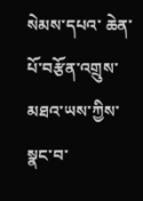སེམས་དཔའ་ ཆེན་པོ་བརྩོན་འགྲུས་མཐའ་ཡས་ཀྱིས་སྣང་བ་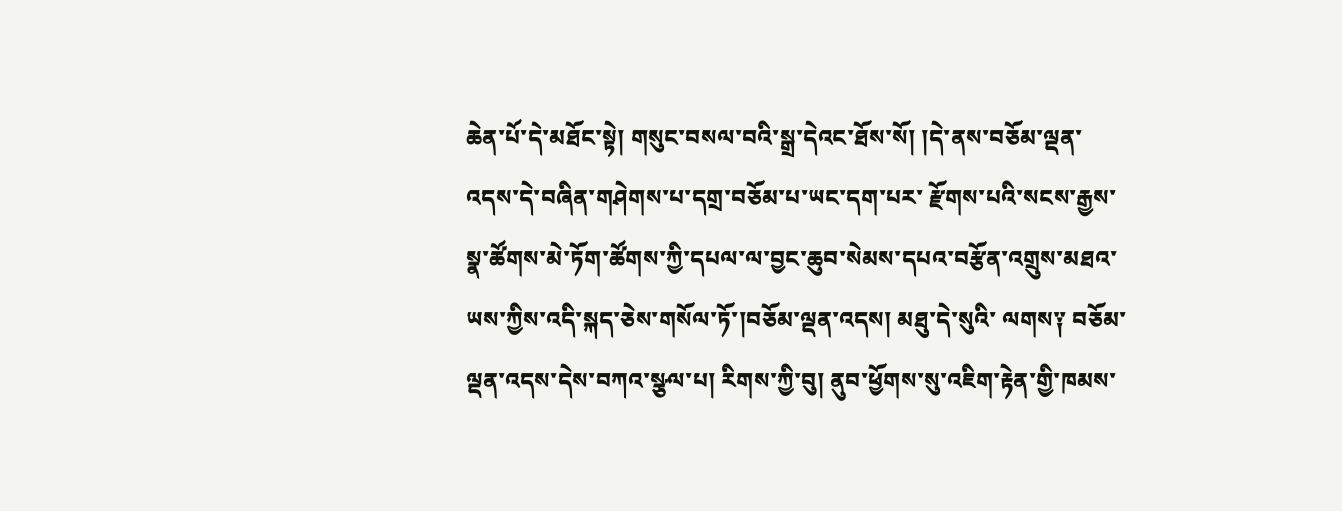ཆེན་པོ་དེ་མཐོང་སྟེ། གསུང་བསལ་བའི་སྒྲ་དེའང་ཐོས་སོ། །དེ་ནས་བཅོམ་ལྡན་འདས་དེ་བཞིན་གཤེགས་པ་དགྲ་བཅོམ་པ་ཡང་དག་པར་ རྫོགས་པའི་སངས་རྒྱས་སྣ་ཚོགས་མེ་ཏོག་ཚོགས་ཀྱི་དཔལ་ལ་བྱང་ཆུབ་སེམས་དཔའ་བརྩོན་འགྲུས་མཐའ་ཡས་ཀྱིས་འདི་སྐད་ཅེས་གསོལ་ཏོ་།བཅོམ་ལྡན་འདས། མཐུ་དེ་སུའི་ ལགས༑ བཅོམ་ལྡན་འདས་དེས་བཀའ་སྩལ་པ། རིགས་ཀྱི་བུ། ནུབ་ཕྱོགས་སུ་འཇིག་རྟེན་གྱི་ཁམས་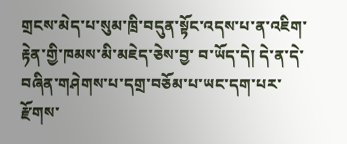གྲངས་མེད་པ་སུམ་ཁྲི་བདུན་སྟོང་འདས་པ་ན་འཇིག་རྟེན་གྱི་ཁམས་མི་མཇེད་ཅེས་བྱ་ བ་ཡོད་དེ། དེ་ན་དེ་བཞིན་གཤེགས་པ་དགྲ་བཅོམ་པ་ཡང་དག་པར་རྫོགས་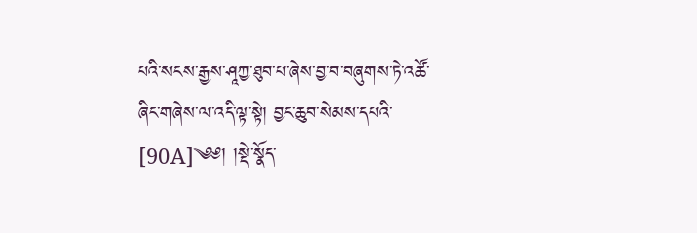པའི་སངས་རྒྱས་ཤཱཀྱ་ཐུབ་པ་ཞེས་བྱ་བ་བཞུགས་ཏེ་འཚོ་ཞིང་གཞེས་ལ་འདི་ལྟ་སྟེ། བྱང་ཆུབ་སེམས་དཔའི་ [90A]༄༅། །སྡེ་སྣོད་